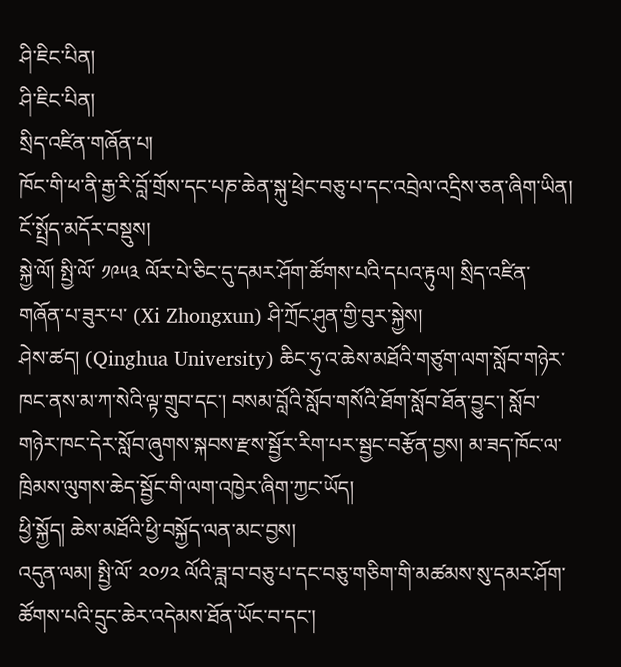ཤི་ཇིང་པིན།
ཤི་ཇིང་པིན།
སྲིད་འཛིན་གཞོན་པ།
ཁོང་གི་ཕ་ནི་རྒྱ་རི་བློ་གྲོས་དང་པཎ་ཆེན་སྐུ་ཕྲེང་བཅུ་པ་དང་འབྲེལ་འདྲིས་ཅན་ཞིག་ཡིན།
ངོ་སྤྲོད་མདོར་བསྡུས།
སྐྱེ་ལོ། སྤྱི་ལོ་ ༡༩༥༣ ལོར་པེ་ཅིང་དུ་དམར་ཤོག་ཚོགས་པའི་དཔའ་རྟུལ། སྲིད་འཛིན་གཞོན་པ་ཟུར་པ་ (Xi Zhongxun) ཤི་ཀྲོང་ཤུན་གྱི་བུར་སྐྱེས།
ཤེས་ཚད། (Qinghua University) ཆིང་ཧུ་འ་ཆེས་མཐོའི་གཙུག་ལག་སློབ་གཉེར་ཁང་ནས་མ་ཀ་སེའི་ལྟ་གྲུབ་དང་། བསམ་བློའི་སློབ་གསོའི་ཐོག་སློབ་ཐོན་བྱུང་། སློབ་གཉེར་ཁང་དེར་སློབ་ཞུགས་སྐབས་རྫས་སྦྱོར་རིག་པར་སྦྱང་བརྩོན་བྱས། མ་ཟད་ཁོང་ལ་ཁྲིམས་ལུགས་ཆེད་སྦྱོང་གི་ལག་འཁྱེར་ཞིག་ཀྱང་ཡོད།
ཕྱི་སྐྱོད། ཆེས་མཐོའི་ཕྱི་བསྐྱོད་ལན་མང་བྱས།
འདུན་ལམ། སྤྱི་ལོ་ ༢༠༡༢ ལོའི་ཟླ་བ་བཅུ་པ་དང་བཅུ་གཅིག་གི་མཚམས་སུ་དམར་ཤོག་ཚོགས་པའི་དྲུང་ཆེར་འདེམས་ཐོན་ཡོང་བ་དང་།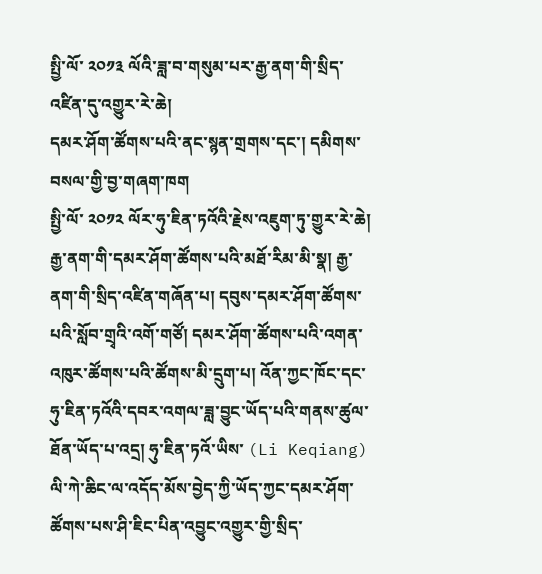སྤྱི་ལོ་ ༢༠༡༣ ལོའི་ཟླ་བ་གསུམ་པར་རྒྱ་ནག་གི་སྲིད་འཛིན་དུ་འགྱུར་རེ་ཆེ།
དམར་ཤོག་ཚོགས་པའི་ནང་སྙན་གྲགས་དང་། དམིགས་བསལ་གྱི་བྱ་གཞག་ཁག
སྤྱི་ལོ་ ༢༠༡༢ ལོར་ཧུ་ཇིན་ཏའོའི་རྗེས་འཇུག་ཏུ་གྱུར་རེ་ཆེ།
རྒྱ་ནག་གི་དམར་ཤོག་ཚོགས་པའི་མཐོ་རིམ་མི་སྣ། རྒྱ་ནག་གི་སྲིད་འཛིན་གཞོན་པ། དབུས་དམར་ཤོག་ཚོགས་པའི་སློབ་གྲྭའི་འགོ་གཙོ། དམར་ཤོག་ཚོགས་པའི་འགན་འཁུར་ཚོགས་པའི་ཚོགས་མི་དྲུག་པ། འོན་ཀྱང་ཁོང་དང་ཧུ་ཇིན་ཏའོའི་དབར་འགལ་ཟླ་བྱུང་ཡོད་པའི་གནས་ཚུལ་ཐོན་ཡོད་པ་འདྲ། ཧུ་ཇིན་ཏའོ་ཡིས་ (Li Keqiang) ལི་ཀེ་ཆིང་ལ་འདོད་མོས་བྱེད་ཀྱི་ཡོད་ཀྱང་དམར་ཤོག་ཚོགས་པས་ཤི་ཇིང་པིན་འབྱུང་འགྱུར་གྱི་སྲིད་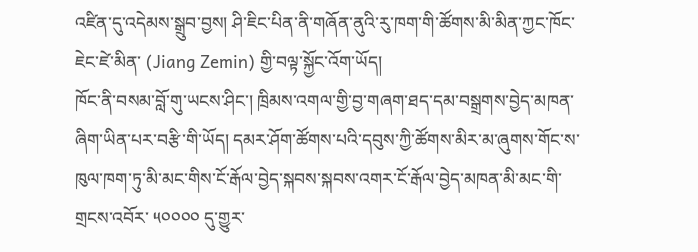འཛིན་དུ་འདེམས་སྒྲུབ་བྱས། ཤི་ཇིང་པིན་ནི་གཞོན་ནུའི་རུ་ཁག་གི་ཚོགས་མི་མིན་ཀྱང་ཁོང་ཇེང་ཛེ་མིན་ (Jiang Zemin) གྱི་བལྟ་སྐྱོང་འོག་ཡོད།
ཁོང་ནི་བསམ་བློ་གུ་ཡངས་ཤིང་། ཁྲིམས་འགལ་གྱི་བྱ་གཞག་ཐད་དམ་བསྒྲགས་བྱེད་མཁན་ཞིག་ཡིན་པར་བརྩི་གི་ཡོད། དམར་ཤོག་ཚོགས་པའི་དབུས་ཀྱི་ཚོགས་མིར་མ་ཞུགས་གོང་ས་ཁུལ་ཁག་ཏུ་མི་མང་གིས་ངོ་རྒོལ་བྱེད་སྐབས་སྐབས་འགར་ངོ་རྒོལ་བྱེད་མཁན་མི་མང་གི་གྲངས་འབོར་ ༥༠༠༠༠ དུ་གྱུར་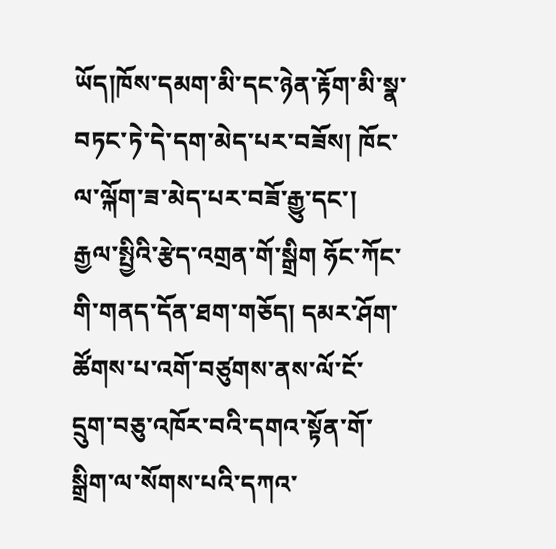ཡོད།ཁོས་དམག་མི་དང་ཉེན་རྟོག་མི་སྣ་བཏང་ཏེ་དེ་དག་མེད་པར་བཟོས། ཁོང་ལ་ལྐོག་ཟ་མེད་པར་བཟོ་རྒྱུ་དང་། རྒྱལ་སྤྱིའི་རྩེད་འགྲན་གོ་སྒྲིག ཧོང་ཀོང་གི་གནད་དོན་ཐག་གཅོད། དམར་ཤོག་ཚོགས་པ་འགོ་བཙུགས་ནས་ལོ་ངོ་དྲུག་བཅུ་འཁོར་བའི་དགའ་སྟོན་གོ་སྒྲིག་ལ་སོགས་པའི་དཀའ་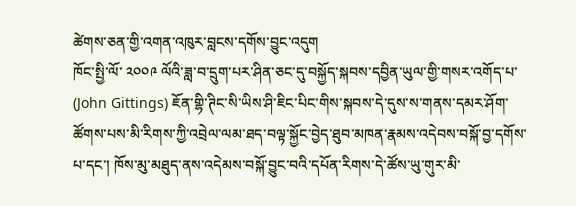ཚེགས་ཅན་གྱི་འགན་འཁུར་བླངས་དགོས་བྱུང་འདུག
ཁོང་སྤྱི་ལོ་ ༢༠༠༩ ལོའི་ཟླ་བ་དྲུག་པར་ཤིན་ཅང་དུ་བསྐྱོད་སྐབས་དབྱིན་ཡུལ་གྱི་གསར་འགོད་པ་ (John Gittings) ཇོན་གྷི་ཊིང་སི་ཡིས་ཤི་ཇིང་པིང་གིས་སྐབས་དེ་དུས་ས་གནས་དམར་ཤོག་ཚོགས་པས་མི་རིགས་ཀྱི་འབྲེལ་ལམ་ཐད་བལྟ་སྐྱོང་བྱེད་ཐུབ་མཁན་རྣམས་འདེབས་བསྐོ་བྱ་དགོས་པ་དང་། ཁོས་མུ་མཐུད་ནས་འདེམས་བསྐོ་བྱུང་བའི་དཔོན་རིགས་དེ་ཚོས་ཡུ་གུར་མི་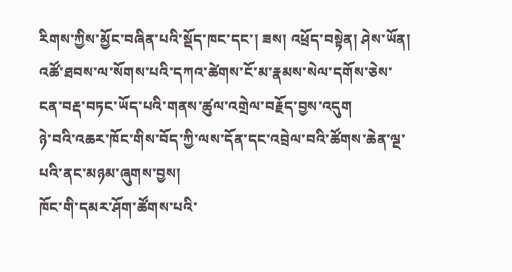རིགས་ཀྱིས་མྱོང་བཞིན་པའི་སྡོད་ཁང་དང་། ཟས། འཕྲོད་བསྟེན། ཤེས་ཡོན། འཚོ་ཐབས་ལ་སོགས་པའི་དཀའ་ཚེགས་ངོ་མ་རྣམས་སེལ་དགོས་ཅེས་ངན་བརྡ་བཏང་ཡོད་པའི་གནས་ཚུལ་འགྲེལ་བརྗོད་བྱས་འདུག
ཉེ་བའི་འཆར་ཁོང་གིས་བོད་ཀྱི་ལས་དོན་དང་འབྲེལ་བའི་ཚོགས་ཆེན་ལྔ་པའི་ནང་མཉམ་ཞུགས་བྱས།
ཁོང་གི་དམར་ཤོག་ཚོགས་པའི་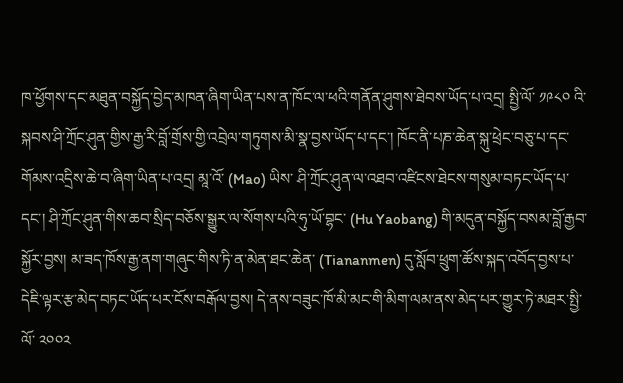ཁ་ཕྱོགས་དང་མཐུན་བསྐྱོད་བྱེད་མཁན་ཞིག་ཡིན་པས་ན་ཁོང་ལ་ཕའི་གནོན་ཤུགས་ཐེབས་ཡོད་པ་འདྲ། སྤྱི་ལོ་ ༡༩༨༠ འི་སྐབས་ཤི་ཀྲོང་ཤུན་གྱིས་རྒྱ་རི་བློ་གྲོས་གྱི་འབྲེལ་གཏུགས་མི་སྣ་བྱས་ཡོད་པ་དང་། ཁོང་ནི་པཎ་ཆེན་སྐུ་ཕྲེང་བཅུ་པ་དང་གོམས་འདྲིས་ཆེ་བ་ཞིག་ཡིན་པ་འདྲ། མཱ་འོ་ (Mao) ཡིས་ ཤི་ཀྲོང་ཤུན་ལ་འཐབ་འཛིངས་ཐེངས་གསུམ་བཏང་ཡོད་པ་དང་། ཤི་ཀྲོང་ཤུན་གིས་ཆབ་སྲིད་བཅོས་སྒྱུར་ལ་སོགས་པའི་ཧུ་ཡོ་བྷང་ (Hu Yaobang) གི་མདུན་བསྐྱོད་བསམ་བློ་རྒྱབ་སྐྱོར་བྱས། མ་ཟད་ཁོས་རྒྱ་ནག་གཞུང་གིས་ཏི་ན་མེན་ཐང་ཆེན་ (Tiananmen) དུ་སློབ་ཕྲུག་ཚོས་སྐད་འབོད་བྱས་པ་དེཇི་ལྟར་རྩ་མེད་བཏང་ཡོད་པར་ངོས་བརྒོལ་བྱས། དེ་ནས་བཟུང་ཁོ་མི་མང་གི་མིག་ལམ་ནས་མེད་པར་གྱུར་ཏེ་མཐར་སྤྱི་ལོ་ ༢༠༠༢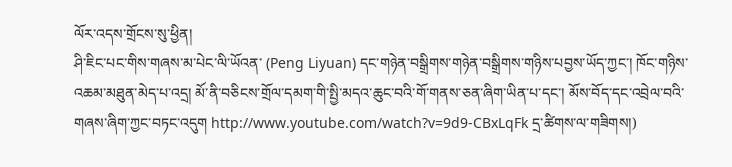ལོར་འདས་གྲོངས་སུ་ཕྱིན།
ཤི་ཇིང་པང་གིས་གཞས་མ་པེང་ལི་ཡོའན་ (Peng Liyuan) དང་གཉེན་བསྒྲིགས་གཉེན་བསྒྲིགས་གཉིས་པབྱས་ཡོད་ཀྱང་། ཁོང་གཉིས་འཆམ་མཐུན་མེད་པ་འདྲ། མོ་ནི་བཅིངས་གྲོལ་དམག་གི་སྤྱི་མདའ་ཆུང་བའི་གོ་གནས་ཅན་ཞིག་ཡིན་པ་དང་། མོས་བོད་དང་འབྲེལ་བའི་གཞས་ཞིག་ཀྱང་བཏང་འདུག http://www.youtube.com/watch?v=9d9-CBxLqFk དྲ་ཚིགས་ལ་གཟིགས།)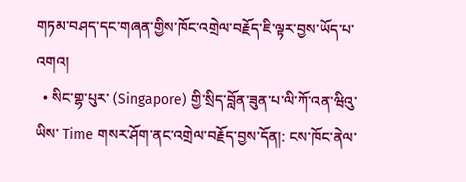གཏམ་བཤད་དང་གཞན་གྱིས་ཁོང་འགྲེལ་བརྗོད་ཇི་ལྟར་བྱས་ཡོད་པ་འགའ།
  • སིང་གྷ་པུར་ (Singapore) གྱི་སྲིད་བློན་ཟུན་པ་ལི་ཀོ་འན་ཝིའུ་ཡིས་ Time གསར་ཤོག་ནང་འགྲེལ་བརྗོད་བྱས་དོན།: ངས་ཁོང་ནེལ་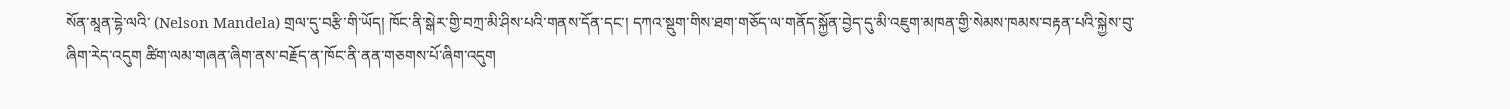སོན་མཱན་དྷེ་ལའི་ (Nelson Mandela) གྲལ་དུ་བརྩི་གི་ཡོད། ཁོང་ནི་སྒེར་གྱི་བཀྲ་མི་ཤིས་པའི་གནས་དོན་དང་། དཀའ་སྡུག་གིས་ཐག་གཅོད་ལ་གནོད་སྐྱོན་བྱེད་དུ་མི་འཇུག་མཁན་གྱི་སེམས་ཁམས་བརྟན་པའི་སྐྱེས་བུ་ཞིག་རེད་འདུག ཚིག་ལམ་གཞན་ཞིག་ནས་བརྗོད་ན་ཁོང་ནི་ནན་གཅགས་པོ་ཞིག་འདུག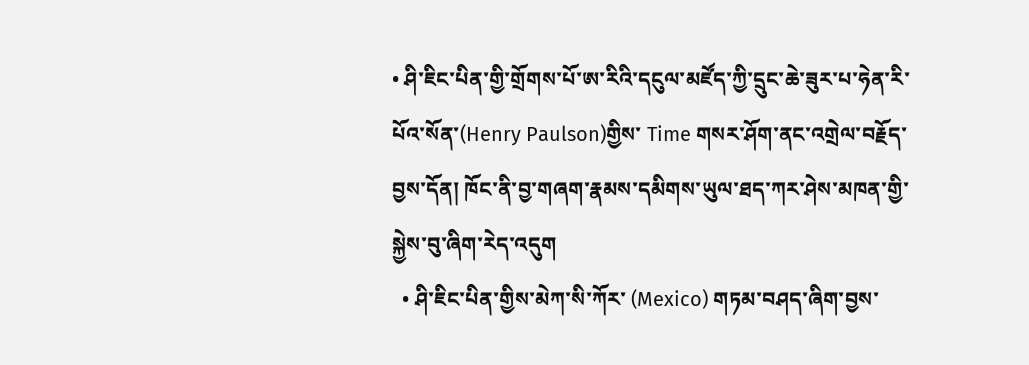• ཤི་ཇིང་པིན་གྱི་གྲོགས་པོ་ཨ་རིའི་དངུལ་མཛོད་ཀྱི་དྲུང་ཆེ་ཟུར་པ་ཧེན་རི་པོའ་སོན་(Henry Paulson)གྱིས་ Time གསར་ཤོག་ནང་འགྲེལ་བརྗོད་བྱས་དོན། ཁོང་ནི་བྱ་གཞག་རྣམས་དམིགས་ཡུལ་ཐད་ཀར་ཤེས་མཁན་གྱི་སྐྱེས་བུ་ཞིག་རེད་འདུག
  • ཤི་ཇིང་པིན་གྱིས་མེཀ་སི་ཀོར་ (Mexico) གཏམ་བཤད་ཞིག་བྱས་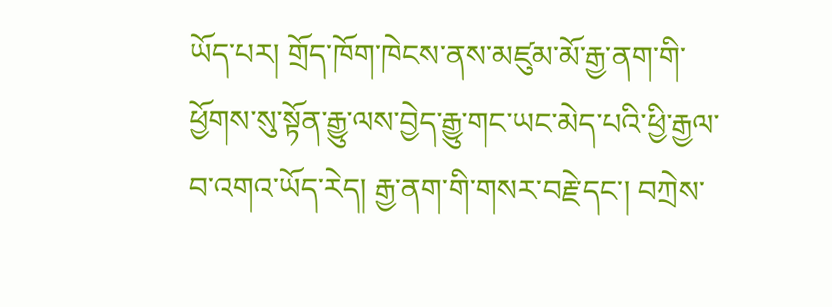ཡོད་པར། གྲོད་ཁོག་ཁེངས་ནས་མཛུམ་མོ་རྒྱ་ནག་གི་ཕྱོགས་སུ་སྟོན་རྒྱུ་ལས་བྱེད་རྒྱུ་གང་ཡང་མེད་པའི་ཕྱི་རྒྱལ་བ་འགའ་ཡོད་རེད། རྒྱ་ནག་གི་གསར་བརྗེ་དང་། བཀྲེས་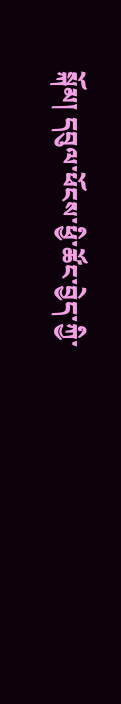སྐོམ། དབུལ་ཕོངས་ཕྱི་ཚོང་བྱེད་ཀྱི་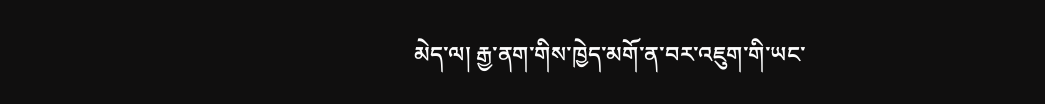མེད་ལ། རྒྱ་ནག་གིས་ཁྱེད་མགོ་ན་བར་འཇུག་གི་ཡང་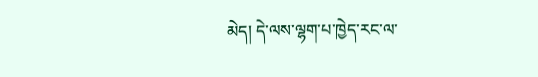མེད། དེ་ལས་ལྷག་པ་ཁྱེད་རང་ལ་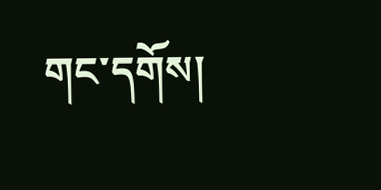གང་དགོས།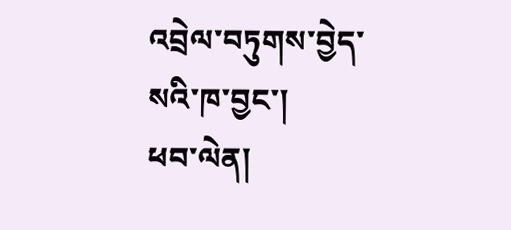འབྲེལ་བཏུགས་བྱེད་སའི་ཁ་བྱང་།
ཕབ་ལེན།